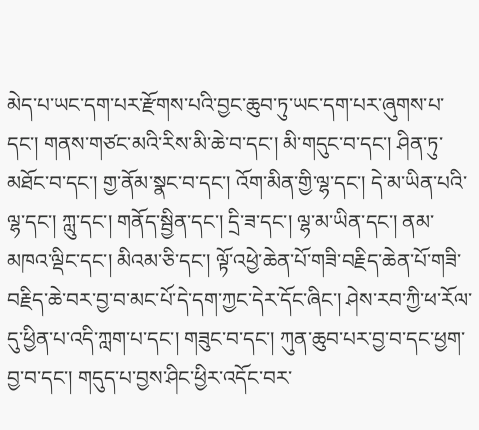མེད་པ་ཡང་དག་པར་རྫོགས་པའི་བྱང་ཆུབ་ཏུ་ཡང་དག་པར་ཞུགས་པ་དང་། གནས་གཙང་མའི་རིས་མི་ཆེ་བ་དང་། མི་གདུང་བ་དང་། ཤིན་ཏུ་མཐོང་བ་དང་། གྱ་ནོམ་སྣང་བ་དང་། འོག་མིན་གྱི་ལྷ་དང་། དེ་མ་ཡིན་པའི་ལྷ་དང་། ཀླུ་དང་། གནོད་སྦྱིན་དང་། དྲི་ཟ་དང་། ལྷ་མ་ཡིན་དང་། ནམ་མཁའ་ལྡིང་དང་། མིའམ་ཅི་དང་། ལྟོ་འཕྱེ་ཆེན་པོ་གཟི་བརྗིད་ཆེན་པོ་གཟི་བརྗིད་ཆེ་བར་བྱ་བ་མང་པོ་དེ་དག་ཀྱང་དེར་དོང་ཞིང་། ཤེས་རབ་ཀྱི་ཕ་རོལ་དུ་ཕྱིན་པ་འདི་ཀླག་པ་དང་། གཟུང་བ་དང་། ཀུན་ཆུབ་པར་བྱ་བ་དང་ཕྱག་བྱ་བ་དང་། གདུད་པ་བྱས་ཤིང་ཕྱིར་འདོང་བར་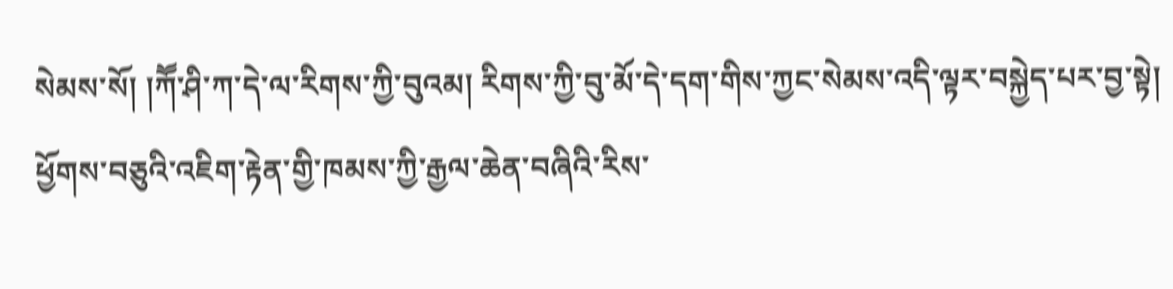སེམས་སོ། །ཀཽ་ཤི་ཀ་དེ་ལ་རིགས་ཀྱི་བུའམ། རིགས་ཀྱི་བུ་མོ་དེ་དག་གིས་ཀྱང་སེམས་འདི་ལྟར་བསྐྱེད་པར་བྱ་སྟེ། ཕྱོགས་བཅུའི་འཇིག་རྟེན་གྱི་ཁམས་ཀྱི་རྒྱལ་ཆེན་བཞིའི་རིས་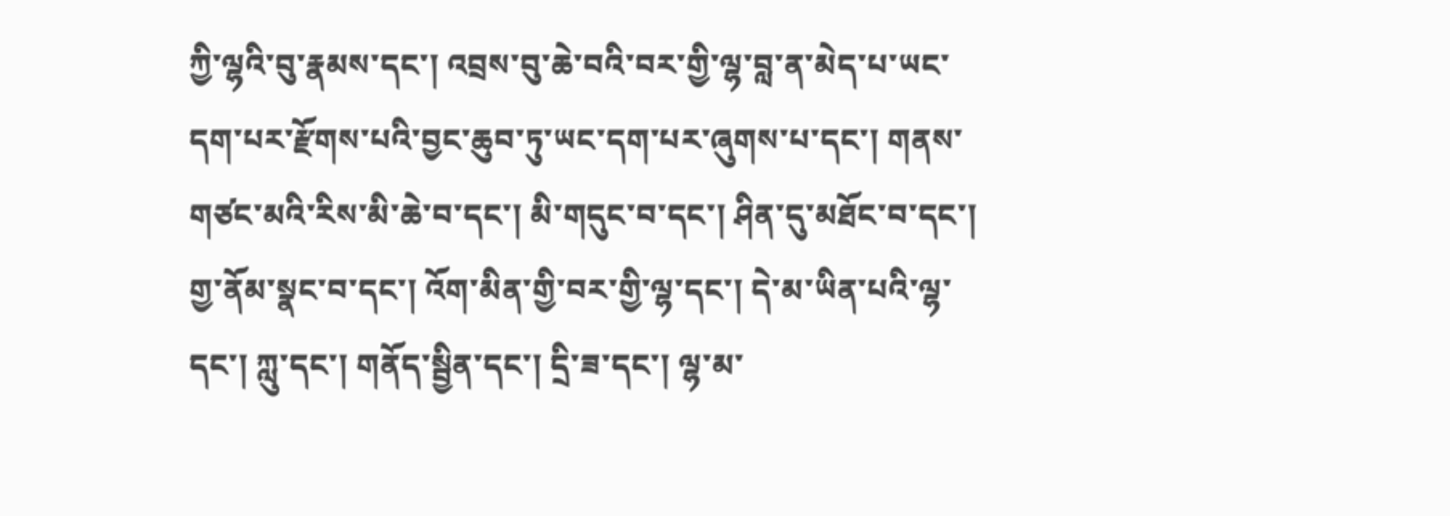ཀྱི་ལྷའི་བུ་རྣམས་དང་། འབྲས་བུ་ཆེ་བའི་བར་གྱི་ལྷ་བླ་ན་མེད་པ་ཡང་དག་པར་རྫོགས་པའི་བྱང་ཆུབ་ཏུ་ཡང་དག་པར་ཞུགས་པ་དང་། གནས་གཙང་མའི་རིས་མི་ཆེ་བ་དང་། མི་གདུང་བ་དང་། ཤིན་དུ་མཐོང་བ་དང་། གྱ་ནོམ་སྣང་བ་དང་། འོག་མིན་གྱི་བར་གྱི་ལྷ་དང་། དེ་མ་ཡིན་པའི་ལྷ་དང་། ཀླུ་དང་། གནོད་སྦྱིན་དང་། དྲི་ཟ་དང་། ལྷ་མ་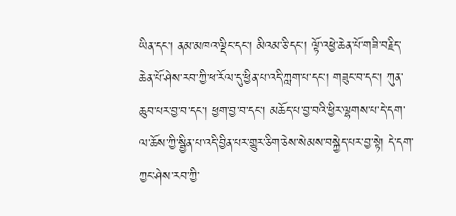ཡིན་དང་། ནམ་མཁའ་ལྡིང་དང་། མིའམ་ཅི་དང་། ལྟོ་འཕྱེ་ཆེན་པོ་གཟི་བརྗིད་ཆེན་པོ་ཤེས་རབ་ཀྱི་ཕ་རོལ་དུ་ཕྱིན་པ་འདི་ཀླག་པ་དང་། གཟུང་བ་དང་། ཀུན་ཆུབ་པར་བྱ་བ་དང་། ཕྱག་བྱ་བ་དང་། མཆོད་པ་བྱ་བའི་ཕྱིར་ལྷགས་པ་དེ་དག་ལ་ཆོས་ཀྱི་སྦྱིན་པ་འདི་བྱིན་པར་གྱུར་ཅིག་ཅེས་སེམས་བསྐྱེད་པར་བྱ་སྟེ། དེ་དག་ཀྱང་ཤེས་རབ་ཀྱི་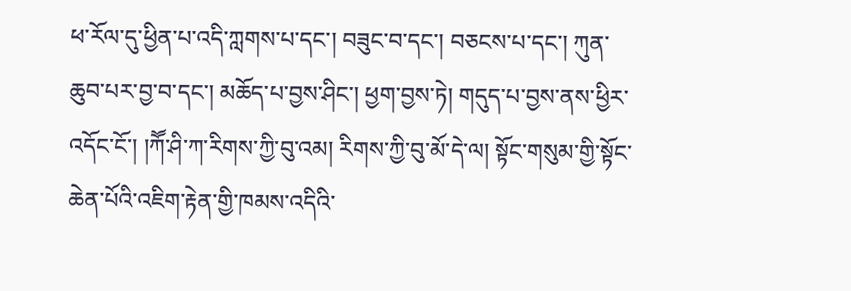ཕ་རོལ་དུ་ཕྱིན་པ་འདི་ཀླགས་པ་དང་། བཟུང་བ་དང་། བཅངས་པ་དང་། ཀུན་ཆུབ་པར་བྱ་བ་དང་། མཆོད་པ་བྱས་ཤིང་། ཕྱག་བྱས་ཏེ། གདུད་པ་བྱས་ནས་ཕྱིར་འདོང་ངོ་། །ཀཽ་ཤི་ཀ་རིགས་ཀྱི་བུ་འམ། རིགས་ཀྱི་བུ་མོ་དེ་ལ། སྟོང་གསུམ་གྱི་སྟོང་ཆེན་པོའི་འཇིག་རྟེན་གྱི་ཁམས་འདིའི་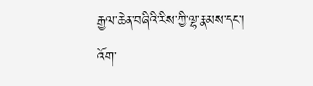རྒྱལ་ཆེན་བཞིའི་རིས་ཀྱི་ལྷ་རྣམས་དང་། འོག་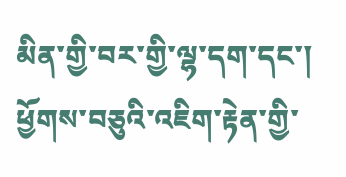མིན་གྱི་བར་གྱི་ལྷ་དག་དང་། ཕྱོགས་བཅུའི་འཇིག་རྟེན་གྱི་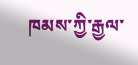ཁམས་ཀྱི་རྒྱལ་